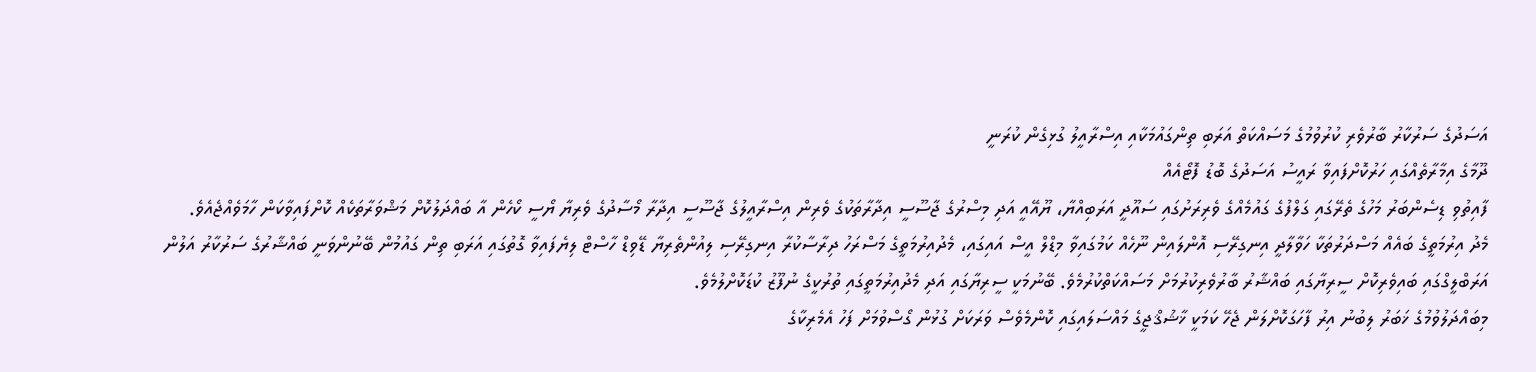އަސަދުގެ ސަރުކާރު ބާރުވެރި ކުރުވުމުގެ މަސައްކަތް އަރަބި ތިންގައުމަކާއި އިސްރާއީލު ގުޅިގެން ކުރަނީ
ދޫމާގެ އިމާރާތެއްގައި ހަރުކޮށްފައިވާ ރައީސު އަސަދުގެ ބޮޑު ފޮޓޯއެއް
ފާއިތުވި ޑިސެންބަރު މަހުގެ ތެރޭގައި ގަލްފުގެ ގައުމެއްގެ ވެރިރަށުގައި ސައޫދީ އަރަބިއްޔާ، ޔޫއޭއީ އަދި މިސްރުގެ ޖާސޫސީ އިދާރާތަކުގެ ވެރިން އިސްރާއީލުގެ ޖާސޫސީ އިދާރާ މޯސާދުގެ ވެރިޔާ ޔޯސީ ކޯހެން އާ ބައްދަލުކޮށް މަޝްވަރާތަކެއް ކޮށްފައިވާކަން ހާމަވެއްޖެއެވެ.
މެދު އިރުމަތީގެ ބައެއް މަސްދަރުތަކާ ހަވާލާދީ އިނގިރޭސި އޮންލައިން ނޫހެއް ކަމުގައިވާ މިޑްލް އީސް އައިގައި، މެދުއިރުމަތީގެ މަސްރަހު ދިރާސާކުރާ އިނގިރޭސި ލިއުންތެރިޔާ ޑޭވިޑް ހާސްޓް ލިޔެފައިވާ ގޮތުގައި އަރަބި ތިން ގައުމުން ބޭނުންވަނީ ބައްޝާރުގެ ސަރުކާރު އަލުން އަރަބްލީގްގައި ބައިވެރިކޮށް ސީރިޔާގައި ބައްޝާރު ބާރުވެރިކުރުމަށް މަސައްކަތްކުރުމެވެ. ބޭނުމަކީ ސީރިޔާގައި އަދި މެދުއިރުމަތީގައި ތުރުކީގެ ނުފޫޒު ކުޑަކޮށްލުމެވެ.
މިބައްދަލުވުމުގެ ޚަބަރު ލިބުނު އިރު ފާހަގަކޮށްލަން ޖެހޭ ކަމަކީ ޚާޝުޤްޖީގެ މައްސަލައިގައި ކޮންމެވެސް ވަރަކަށް ގުޅުން ގޯސްވުމަށް ފަހު އެމެރިކާގެ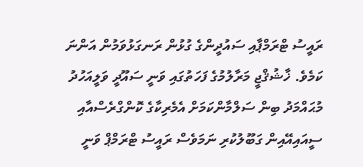ރައީސު ޓްރަމްޕާއި ސައުދީންގެ ގުޅުން ރަނގަޅުވަމުން އަންނަ ކަމެވެ. ޚާޝުޤްޖީ މަރާލުމުގެ ފަހަތުގައި ވަނީ ސައޫދީ ވަލީއަހުދު މުޙައްމަދު ބިން ސަލްމާންކަމަށް އެމެރިކާގެ ކޮންގްރެސްއާއި ސީއައިއޭއިން ގަބޫލުކުރި ނަމަވެސް ރައީސު ޓްރަމްޕް ވަނީ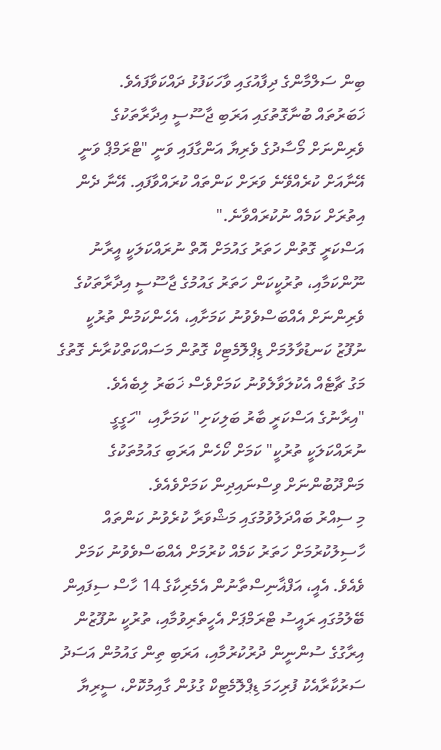ބިން ސަލްމާންގެ ދިފާއުގައި ވާހަކަފުޅު ދައްކަވާފައެވެ.
ޚަބަރުތައް ބުނާގޮތުގައި އަރަބި ޖާސޫސީ އިދާރާތަކުގެ ވެރިންނަށް މޯސާދުގެ ވެރިޔާ އަންގާފައި ވަނީ "ޓްރަމްޕް ވަނީ އޭނާއަށް ކުރެއްވޭނެ ވަރަށް ކަންތައް ކުރައްވާފައި. އޭނާ ދެން އިތުރަށް ކަމެއް ނުކުރައްވާނެ."
އަސްކަރީ ގޮތުން ހަތަރު ގައުމަށް އޮތް ނުރައްކަލަކީ އީރާނު ނޫންކަމާއި، ތުރުކީކަން ހަތަރު ގައުމުގެ ޖާސޫސީ އިދާރާތަކުގެ ވެރިންނަށް އެއްބަސްވެވުނު ކަމަށާއި، އެހެންކަމުން ތުރުކީ ނުފޫޒު ކަނޑުވާލުމަށް ޑިޕްލޮމެޓިކް ގޮތުން މަސައްކަތްކުރާނެ ގޮތުގެ މަގު ޗާޓެއް އެކުލަވާލެވުނު ކަމަށްވެސް ޚަބަރު ލިބެއެވެ.
"އިރާނުގެ އަސްކަރީ ބާރު ބަލިކަށި" ކަމަށާއި، "ހަގީގީ ނުރައްކަލަކީ ތުރުކީ" ކަމަށް ކޯހެން އަރަބި ގައުމުތަކުގެ މަންދޫބުންނަށް ވިސްނައިދިން ކަމަށްވެއެވެ.
މި ސިއްރު ބައްދަލުވުމުގައި މަޝްވަރާ ކުރެވުނު ކަންތައް ހާސިލުކުރުމަށް ހަތަރު ކަމެއް ކުރުމަށް އެއްބަސްވެވުނު ކަމަށް ވެއެވެ. އެއީ، އަފްޣާނިސްތާނުން އެމެރިކާގެ 14 ހާސް ސިފައިން ބޭލުމުގައި ރައީސު ޓްރަމްޕަށް އެހީތެރިވުމާއި، ތުރުކީ ނުފޫޒުން އިރާގުގެ ސުންނީން ދުރުކުރުމާއި، އަރަބި ތިން ގައުމުން އަސަދު ސަރުކާރާއެކު ފުރިހަމަ ޑިޕްލޮމެޓިކް ގުޅުން ގާއިމުކޮށް، ސީރިޔާ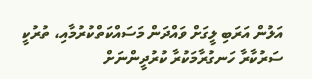އަލުން އަރަބި ލީގަށް ވައްދަން މަސައްކަތްކުރުމާއި، ތުރުކީ ސަރުކާރާ ހަނގުރާމަކުރާ ކުރުދީންނަށް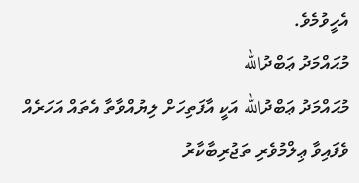އެހީވުމެވެ.
މުޙައްމަދު ޢަބްދުالله
މުޙައްމަދު ޢަބްދުالله އަކީ އާފަތިހަށް ލިޔުއްވާތާ އެތައް އަހަރެއް ވެފައިވާ ޢިލްމުވެރި ތަޖުރިބާކާރު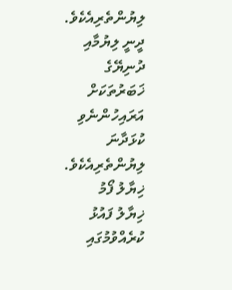ލިޔުންތެރިއެކެވެ. ދީނީ ލިޔުމާއި ދުނިޔޭގެ ޚަބަރުތަކަށް އަރައިހުންނެވި ކުޅަދާނަ ލިޔުންތެރިއެކެވެ.
ޚިޔާލު ފޯމު
ޚިޔާލު ފައުޅު ކުރެއްވުމުގައި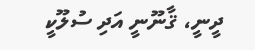ދީނީ، ޤާނޫނީ އަދި ސުލޫކީ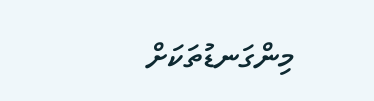މިންގަނޑުތަކަށް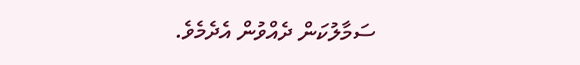ސަމާލުކަން ދެއްވުން އެދެމެވެ.